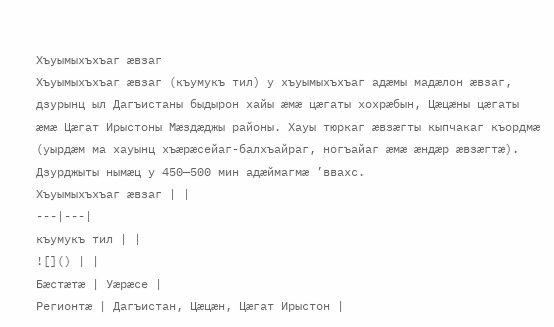Хъуымыхъхъаг æвзаг
Хъуымыхъхъаг æвзаг (къумукъ тил) у хъуымыхъхъаг адæмы мадæлон æвзаг, дзурынц ыл Дагъистаны быдырон хайы æмæ цæгаты хохрæбын, Цæцæны цæгаты æмæ Цæгат Ирыстоны Мæздæджы районы. Хауы тюркаг æвзæгты кыпчакаг къордмæ (уырдæм ма хауынц хъæрæсейаг-балхъайраг, ногъайаг æмæ æндæр æвзæгтæ). Дзурджыты нымæц у 450—500 мин адæймагмæ ’ввахс.
Хъуымыхъхъаг æвзаг | |
---|---|
къумукъ тил | |
![]() | |
Бæстæтæ | Уæрæсе |
Регионтæ | Дагъистан, Цæцæн, Цæгат Ирыстон |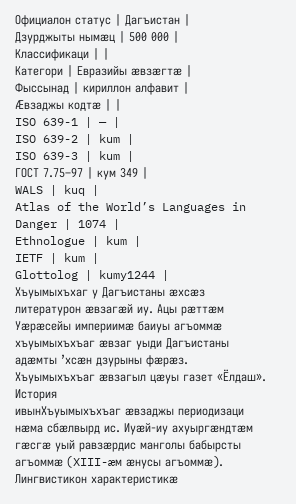Официалон статус | Дагъистан |
Дзурджыты нымæц | 500 000 |
Классификаци | |
Категори | Евразийы æвзæгтæ |
Фыссынад | кириллон алфавит |
Æвзаджы кодтæ | |
ISO 639-1 | — |
ISO 639-2 | kum |
ISO 639-3 | kum |
ГОСТ 7.75–97 | кум 349 |
WALS | kuq |
Atlas of the World’s Languages in Danger | 1074 |
Ethnologue | kum |
IETF | kum |
Glottolog | kumy1244 |
Хъуымыхъхаг у Дагъистаны æхсæз литературон æвзагæй иу. Ацы рæттæм Уæрæсейы империимæ баиуы агъоммæ хъуымыхъхъаг æвзаг уыди Дагъистаны адæмты ’хсæн дзурыны фæрæз. Хъуымыхъхъаг æвзагыл цæуы газет «Ёлдаш».
История
ивынХъуымыхъхъаг æвзаджы периодизаци нæма сбæлвырд ис. Иуæй-иу ахуыргæндтæм гæсгæ уый равзæрдис манголы бабырсты агъоммæ (XIII-æм æнусы агъоммæ).
Лингвистикон характеристикæ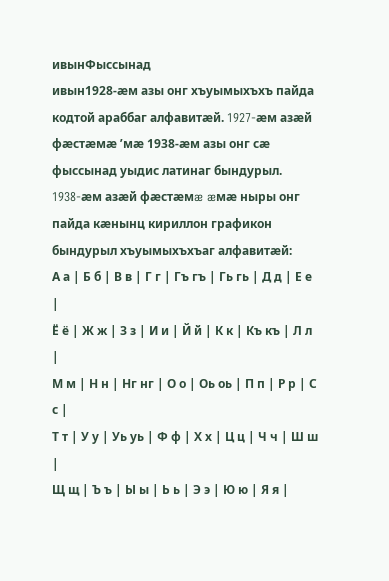ивынФыссынад
ивын1928-æм азы онг хъуымыхъхъ пайда кодтой араббаг алфавитæй. 1927-æм азæй фæстæмæ ’мæ 1938-æм азы онг сæ фыссынад уыдис латинаг бындурыл.
1938-æм азæй фæстæмæ æмæ ныры онг пайда кæнынц кириллон графикон бындурыл хъуымыхъхъаг алфавитæй:
А а | Б б | В в | Г г | Гъ гъ | Гь гь | Д д | Е е |
Ё ё | Ж ж | З з | И и | Й й | К к | Къ къ | Л л |
М м | Н н | Нг нг | О о | Оь оь | П п | Р р | С с |
Т т | У у | Уь уь | Ф ф | Х х | Ц ц | Ч ч | Ш ш |
Щ щ | Ъ ъ | Ы ы | Ь ь | Э э | Ю ю | Я я |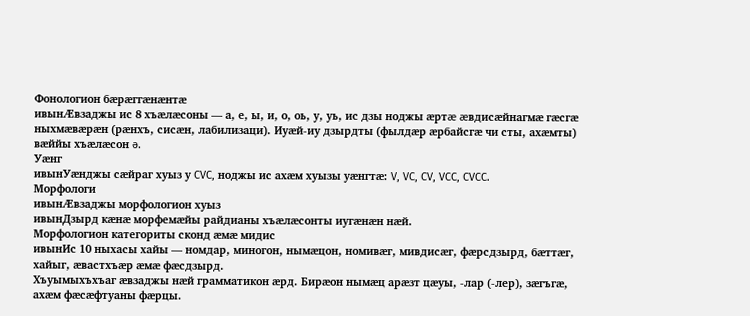Фонологион бæрæггæнæнтæ
ивынÆвзаджы ис 8 хъæлæсоны — а, е, ы, и, о, оь, у, уь, ис дзы ноджы æртæ æвдисæйнагмæ гæсгæ ныхмæвæрæн (рæнхъ, сисæн, лабилизаци). Иуæй-иу дзырдты (фылдæр æрбайсгæ чи сты, ахæмты) вæййы хъæлæсон ə.
Уæнг
ивынУæнджы сæйраг хуыз у CVC, ноджы ис ахæм хуызы уæнгтæ: V, VC, CV, VCC, CVCC.
Морфологи
ивынÆвзаджы морфологион хуыз
ивынДзырд кæнæ морфемæйы райдианы хъæлæсонты иугæнæн нæй.
Морфологион категориты сконд æмæ мидис
ивынИс 10 ныхасы хайы — номдар, миногон, нымæцон, номивæг, мивдисæг, фæрсдзырд, бæттæг, хайыг, æвастхъæр æмæ фæсдзырд.
Хъуымыхъхъаг æвзаджы нæй грамматикон æрд. Бирæон нымæц арæзт цæуы, -лар (-лер), зæгъгæ, ахæм фæсæфтуаны фæрцы.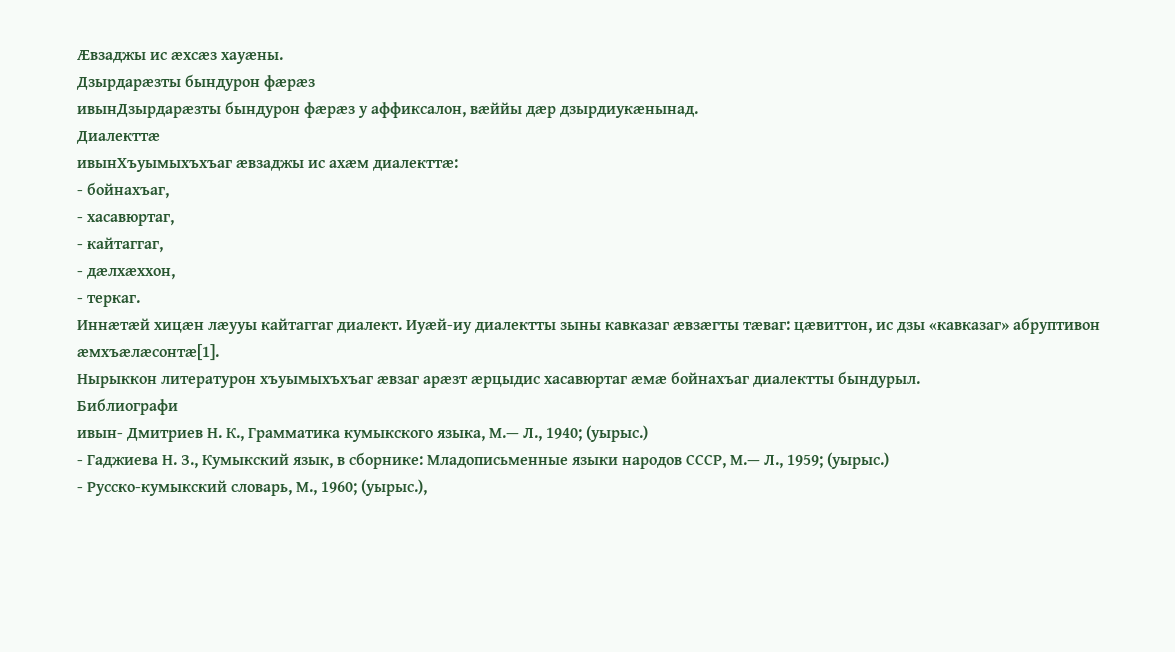Æвзаджы ис æхсæз хауæны.
Дзырдарæзты бындурон фæрæз
ивынДзырдарæзты бындурон фæрæз у аффиксалон, вæййы дæр дзырдиукæнынад.
Диалекттæ
ивынХъуымыхъхъаг æвзаджы ис ахæм диалекттæ:
- бойнахъаг,
- хасавюртаг,
- кайтаггаг,
- дæлхæххон,
- теркаг.
Иннæтæй хицæн лæууы кайтаггаг диалект. Иуæй-иу диалектты зыны кавказаг æвзæгты тæваг: цæвиттон, ис дзы «кавказаг» абруптивон æмхъæлæсонтæ[1].
Нырыккон литературон хъуымыхъхъаг æвзаг арæзт æрцыдис хасавюртаг æмæ бойнахъаг диалектты бындурыл.
Библиографи
ивын- Дмитриев Н. К., Грамматика кумыкского языка, М.— Л., 1940; (уырыс.)
- Гаджиева Н. З., Кумыкский язык, в сборнике: Младописьменные языки народов СССР, М.— Л., 1959; (уырыс.)
- Русско-кумыкский словарь, М., 1960; (уырыс.),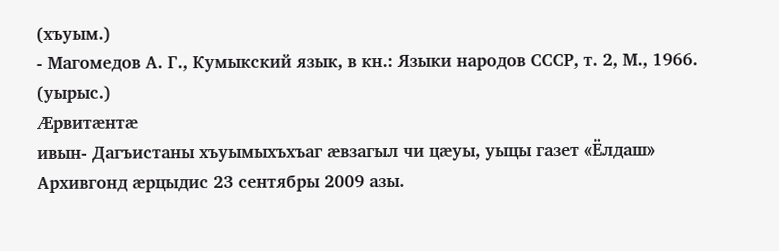(хъуым.)
- Магомедов А. Г., Кумыкский язык, в кн.: Языки народов СССР, т. 2, М., 1966. (уырыс.)
Æрвитæнтæ
ивын- Дагъистаны хъуымыхъхъаг æвзагыл чи цæуы, уыцы газет «Ёлдаш» Архивгонд æрцыдис 23 сентябры 2009 азы.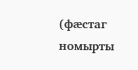(фæстаг номырты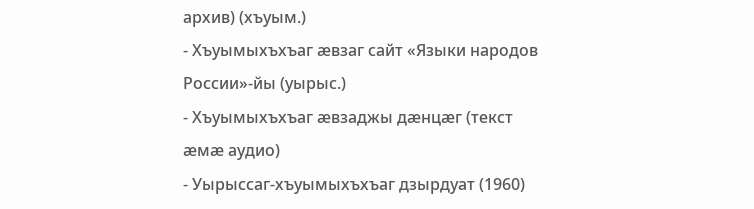архив) (хъуым.)
- Хъуымыхъхъаг æвзаг сайт «Языки народов России»-йы (уырыс.)
- Хъуымыхъхъаг æвзаджы дæнцæг (текст æмæ аудио)
- Уырыссаг-хъуымыхъхъаг дзырдуат (1960)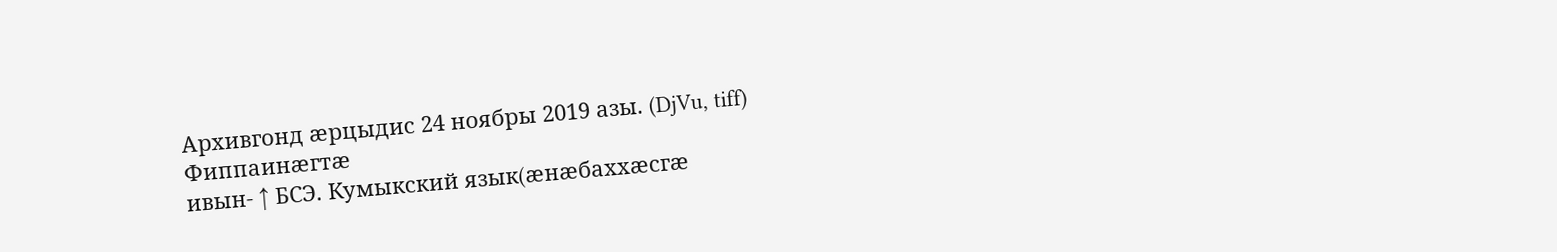Архивгонд æрцыдис 24 ноябры 2019 азы. (DjVu, tiff)
Фиппаинæгтæ
ивын- ↑ БСЭ. Кумыкский язык(æнæбаххæсгæ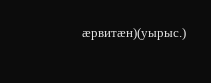æрвитæн)(уырыс.)